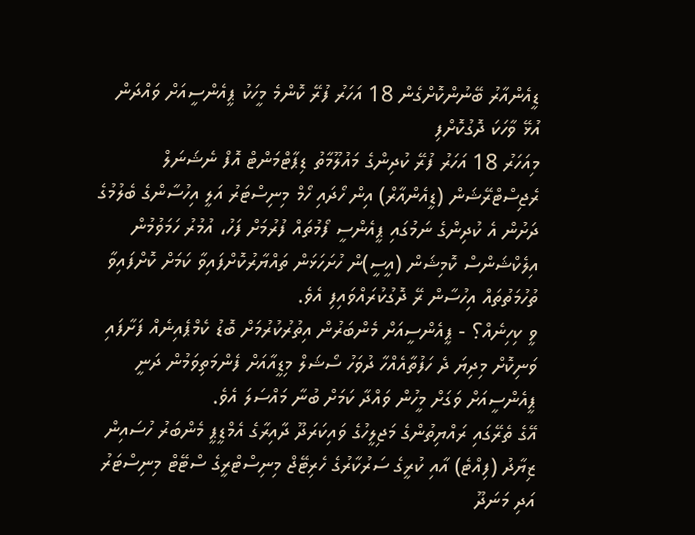ޑީއެންއާރު ބޭނުންކޮށްގެން 18 އަހަރު ފުރޭ ކޮންމެ މީހަކު ޕީއެންސީއަށް ވައްދަން އުޅޭ ވާހަކަ ދޮގުކޮށްފި
މިއަހަރު 18 އަހަރު ފުރޭ ކުދިންގެ މައުލޫމާތު ޑިޕާޓްމަންޓް އޮފް ނެޝަނަލް ރެޖިސްޓްރޭޝަން (ޑީއެންއާރް) އިން ހޯދައި ހޯމް މިނިސްޓަރު އަލީ އިހުސާންގެ ބެލުމުގެ ދަށުން އެ ކުދިންގެ ނަމުގައި ޕީއެންސީ ފޯމުތައް ފުރުމަށް ފަހު، އުމުރު ހަމަވުމުން އިލެކްޝަންސް ކޮމިޝަން (އީސީ)ން ހުށަހަޅަން ތައްޔާރުކޮށްފައިވާ ކަމަށް ކޮށްފައިވާ ތުހުމަތުތައް އިހުސާން ރޭ ދޮގުކުރައްވައިފި އެވެ.
ވީ ކިހިނެއް؟ - ޕީއެންސީއަށް މެންބަރުން އިތުރުކުރުމަށް ބޮޑު ކެމްޕެއިނެއް ފަށާފައި ވަނިކޮށް މިދިޔަ ދެ ހަފުތާއެއްހާ ދުވަހު ސޯޝަލް މިޑީއާއަށް ފެންމަތިވަމުން ދަނީ ޕީއެންސީއަށް ވަގަށް މީހުން ވައްދާ ކަމަށް ބުނާ މައްސަލަ އެވެ.
އޭގެ ތެރޭގައި ރައްޔިތުންގެ މަޖިލީހުގެ ވައިކަރަދޫ ދާއިރާގެ އެމްޑީޕީ މެންބަރު ހުސައިން ޒިޔާދު (ފިއްޓެ) އާއި ކުރީގެ ސަރުކާރުގެ ހެރިޓޭޖް މިނިސްޓްރީގެ ސްޓޭޓް މިނިސްޓަރު އަދި މަނަދޫ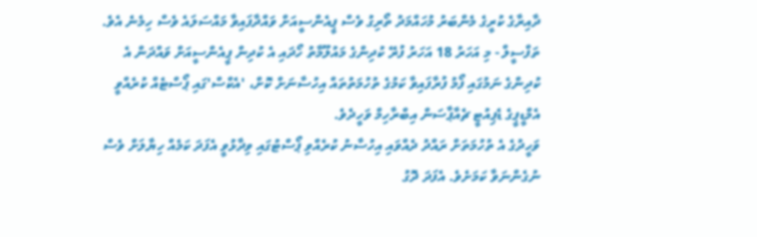ދާއިރާގެ ކުރީގެ މެންބަރު މުހައްމަދު ތޯރިގު ވެސް ޕީއެންސީއަށް ވައްދާފައިވާ މައްސަލައެ ވެސް ހިމެނެ އެވެ.
ތަފްސީލް - މި އަހަރު 18 އަހަރު ފުރޭ ކުދިންގެ މައުލޫމާތު ހޯދައި އެ ކުދިން ޕީއެންސީއަށް ވައްދަން އެ ކުދިންގެ ނަމުގައި ފޯމު ފުރާފައިވާ ކަމުގެ ތުހުމަތުތައް އިހުސާނަށް ކޮށް، 'އެކްސް'ގައި ޕޯސްޓެއް ކުރެއްވީ އެމްޑީޕީގެ ޑެޕިއުޓީ ޗެއާޕާސަން އިބްރާހިމް ވަހީދެވެ.
ވަހީދުގެ އެ ތުހުމަތަށް ރައްދު ދެއްވައި އިހުސާނު ކުރެއްވި ޕޯސްޓުގައި ވިދާޅުވީ އެފަދަ ކަމެއް ހިޔާލަށް ވެސް ނުގެންނަވާ ކަމަށެވެ. އެފަދަ ދޮގު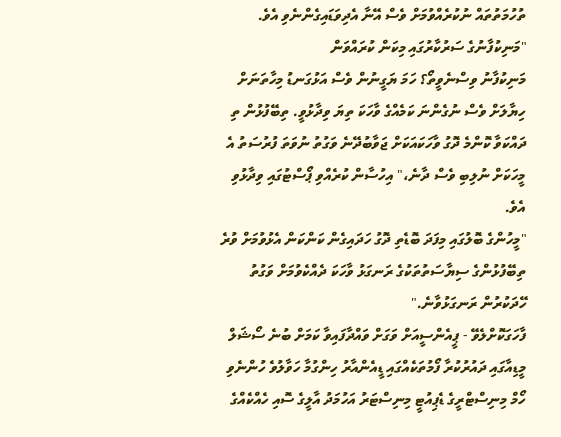ތުހުމަތުތައް ނުކުރެއްވުމަށް ވެސް އޭނާ އެދިވަޑައިގެންނެވި އެވެ.
"މަނިކުފާނުގެ ސަރުކާރުގައި މިކަން ކުރައްވަން
މަނިކުފާނު ވިސްނެވީތޯ؟ ހަމަ ޔަގީނުން ވެސް އަޅުގަނޑު މިހާތަނަށް ހިޔާލަށް ވެސް ނުގެންނަ ކަމެއްގެ ވާހަކަ ތިޔަ ވިދާޅުވީ. ތިބޭފުޅުން ތި ދައްކަވާ ކޮންމެ ދޮގު ވާހަކައަކަށް ޖަވާބުދޭނެ ވަގުތު ނުވަތަ ފުރުސަތު އެ މީހަކަށް ނުލިބި ވެސް ދާނެ،" އިހުސާން ކުރެއްވި ޕޯސްޓުގައި ވިދާޅުވި އެވެ.
"މީހުންގެ ބޮލުގައި މިފަދަ ބޮޑެތި ދޮގު ހަދައިގެން ކަންކަން އެޅުވުމަށް ވުރެ ތިބޭފުޅުންގެ ސިޔާސަތުތަކުގެ ރަނގަޅު ވާހަކަ ދެއްކެވުމަށް ވަގުތު ހޭދަކުރުން ރަނގަޅުވާނެ."
ފާހަގަކޮށްލެވޭ - ޕީއެންސީއަށް ވަގަށް ވައްދާފައިވާ ކަމަށް ބުނެ ސޯޝަލް މީޑިއާގައި ދައުރުކުރާ ފޯމުތަކެއްގައި ޑީއެންއާރު ހިންގުމާ ހަވާލުވެ ހުންނެވި ހޯމް މިނިސްޓްރީގެ ޑެޕިއުޓީ މިނިސްޓަރު އަހުމަދު އާލީގެ ސޮއި ހެއްކެއްގެ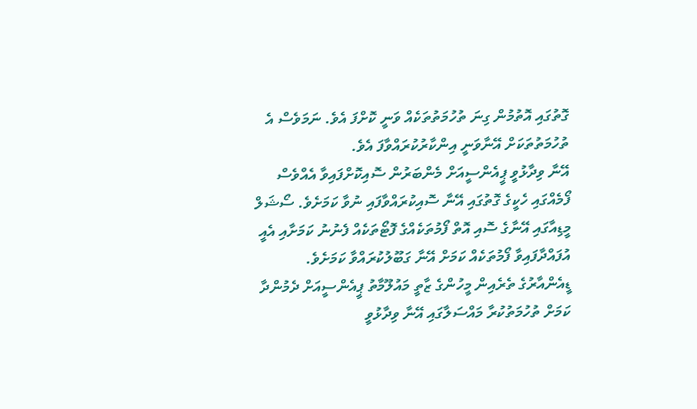ގޮތުގައި އޮތުމުން ގިނަ ތުހުމަތުތަކެއް ވަނީ ކޮށްފަ އެވެ. ނަމަވެސް އެ ތުހުމަތުތަކަށް އޭނާވަނީ އިންކާރުކުރައްވާފަ އެވެ.
އޭނާ ވިދާޅުވީ ޕީއެންސީއަށް މެންބަރުން ސޮއިކޮށްފައިވާ އެއްވެސް ފޯމެއްގައި ހެކީގެ ގޮތުގައި އޭނާ ސޮއިކުރައްވާފައި ނުވާ ކަމަށެވެ. ސޯޝަލް މީޑިއާގައި އޭނާގެ ސޮއި އޮތް ފޯމުތަކެއްގެ ފޮޓޯތަކެއް ފެނުނު ކަމަށާއި އެއީ އުފައްދާފައިވާ ފޯމުތަކެއް ކަމަށް އޭނާ ގަބޫލުކުރައްވާ ކަމަށެވެ.
ޑީއެންއާރުގެ ތެރެއިން މީހުންގެ ޒާތީ މައުލޫމާތު ޕީއެންސީއަށް ދެމުންދާ ކަމަށް ތުހުމަތުކުރާ މައްސަލާގައި އޭނާ ވިދާޅުވީ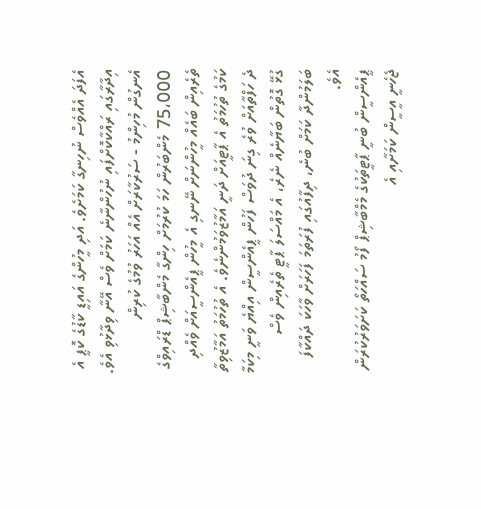އެފަދަ އެއްވެސް ނުހިނގާ ކަމަށެވެ. އަދި މީހުންގެ އައިޑީ ކާޑުގެ ކޮޕީ އެ އިދާރާގައި ރައްކާކޮށްފައި ނުހުންނާނެ ކަމަށް ވެސް އޭނާ ވިދާޅުވި އެވެ.
އެނގުން މުހިންމު - ސަރުކާރަށް އެއް އަހަރު ވުމުގެ ކުރިން 75،000 މެންބަރުން ހަމަ ކުރުމަށް ހިންގާ މެންބާޝިޕް ޑްރައިވްގެ ތެރެއިން ބައެއް މީހުންނަށް ނޭނގި އެ މީހުން ޕީއެންސީއަށް ވެއްދި ކަމުގެ ތުހުމަތު އެ ޕާޓީއަށް ދަނީ އަމާޒުވަމުންނެވެ. އެ ތުހުމަތު އަމާޒުވިތާ ދެ ހަފްތާއަށް ވުރެ ގިނަ ދުވަސް ފަހުން ޕީއެންސީން އިއްޔެ ވަނީ މިކަމާ ގުޅޭ ގޮތުން ބަޔާނެއް ނެރެ، އެ މައްސަލަ ޕާޓީ ތެރެއިން ވެސް ބަލަމުންދާ ކަމަށް ބުނެ، ދިފާއުގައި ފުރަތަމަ ފަހަރަށް ވާހަކަ ދައްކާފަ އެވެ.
ޕީއެންސީން ބުނީ ޕާޓީތަކުގެ މެމްބާޝިޕް ފޯމު ސައްހަތޯ ކަށަވަރުކުރަން ޖެހެނީ އީސީން ކަމަށާއި އެ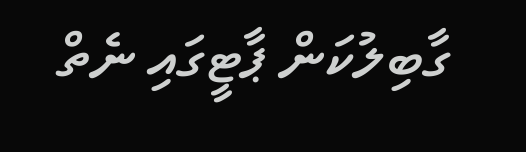ގާބިލުކަން ޕާޓީގައި ނެތް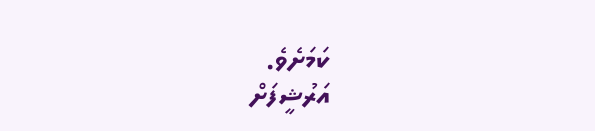ކަމަށެވެ.
އަރުޝީފަށް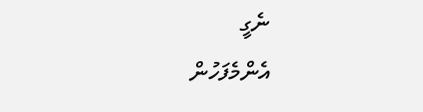ނެގީ
އެންމެފަހުން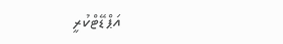އަޕްޑޭޓްކުރީ